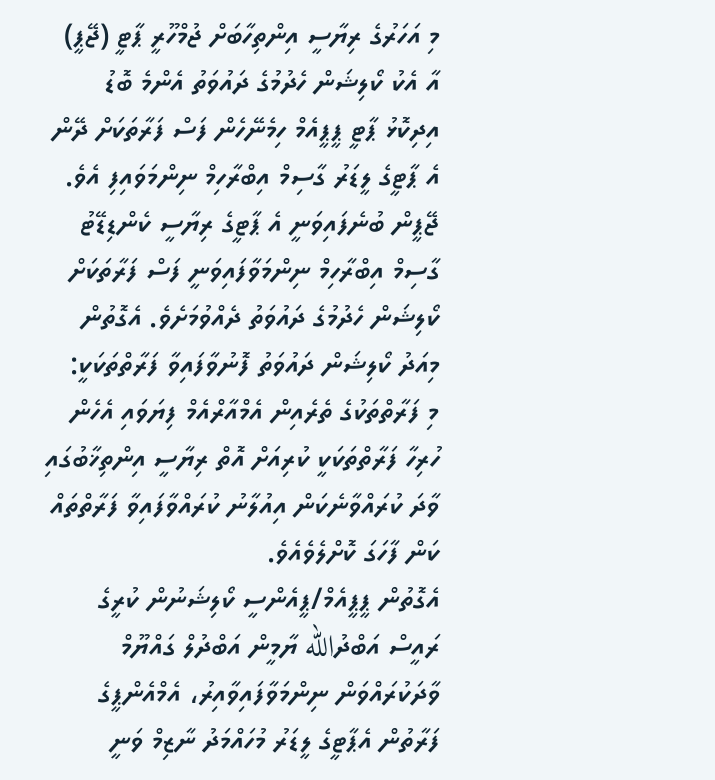މި އަހަރުގެ ރިޔާސީ އިންތިހާބަށް ޖުމްހޫރީ ޕާޓީ (ޖޭޕީ) އާ އެކު ކޯލިޝަން ހެދުމުގެ ދައުވަތު އެންމެ ބޮޑު އިދިކޮޅު ޕާޓީ ޕީޕީއެމް ހިމެނޭހެން ފަސް ފަރާތަކަށް ދޭން އެ ޕާޓީގެ ލީޑަރު ގާސިމް އިބްރާހިމް ނިންމަވައިފި އެވެ.
ޖޭޕީން ބުނެފައިވަނީ އެ ޕާޓީގެ ރިޔާސީ ކެންޑިޑޭޓު ގާސިމް އިބްރާހިމް ނިންމަވާފައިވަނީ ފަސް ފަރާތަކަށް ކޯލިޝަން ހެދުމުގެ ދައުވަތު ދެއްވުމަށެވެ. އެގޮތުން މިއަދު ކޯލިޝަން ދައުވަތު ފޮނުވާފައިވާ ފަރާތްތަކަކީ:
މި ފަރާތްތަކުގެ ތެރެއިން އެމްއާރްއެމް ފިޔަވައި އެހެން ހުރިހާ ފަރާތްތަކަކީ ކުރިއަށް އޮތް ރިޔާސީ އިންތިޚާބުގައި ވާދަ ކުރައްވާނެކަން އިއުލާނު ކުރައްވާފައިވާ ފަރާތްތައް ކަން ފާހަގަ ކޮށްލެވެއެވެ.
އެގޮތުން ޕީޕީއެމް/ޕީއެންސީ ކޯލިޝަނުން ކުރީގެ ރައީސް އަބްދުالله ޔާމީން އަބްދުލް ގައްޔޫމް ވާދަކުރައްވަން ނިންމަވާފައިވާއިރު، އެމްއެންޕީގެ ފަރާތުން އެޕާޓީގެ ލީޑަރު މުހައްމަދު ނާޒިމް ވަނީ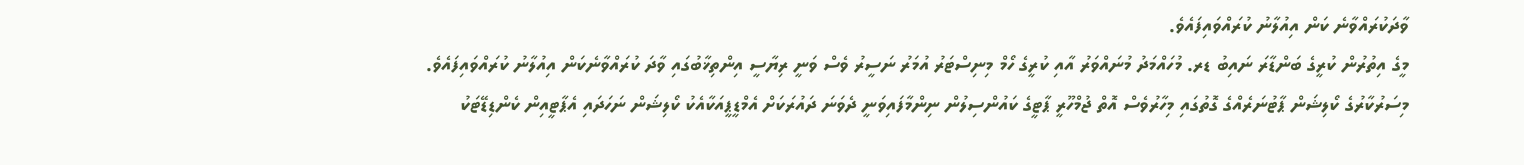ވާދަކުރައްވާނެ ކަން އިއުލާނު ކުރައްވައިފައެވެ.
މީގެ އިތުރުން ކުރީގެ ބަންޑާރަ ނައިބު ޑރ. މުހައްމަދު މުނައްވަރު އާއި ކުރީގެ ހޯމް މިނިސްޓަރު އުމަރު ނަސީރު ވެސް ވަނީ ރިޔާސީ އިންތިޚާބުގައި ވާދަ ކުރައްވާނެކަން އިއުލާނު ކުރައްވައިފައެވެ.
މިސަރުކާރުގެ ކޯލިޝަން ޕާޓުނަރެއްގެ ގޮތުގައި މިހާރުވެސް އޮތް ޖުމްހޫރީ ޕާޓީގެ ކައުންސިލުން ނިންމާފައިވަނީ ދެވަނަ ދައުރަކަށް އެމްޑީޕީއަކާއެކު ކޯލިޝަން ނަހަދައި އެޕާޓީއިން ކެންޑިޑޭޓަކު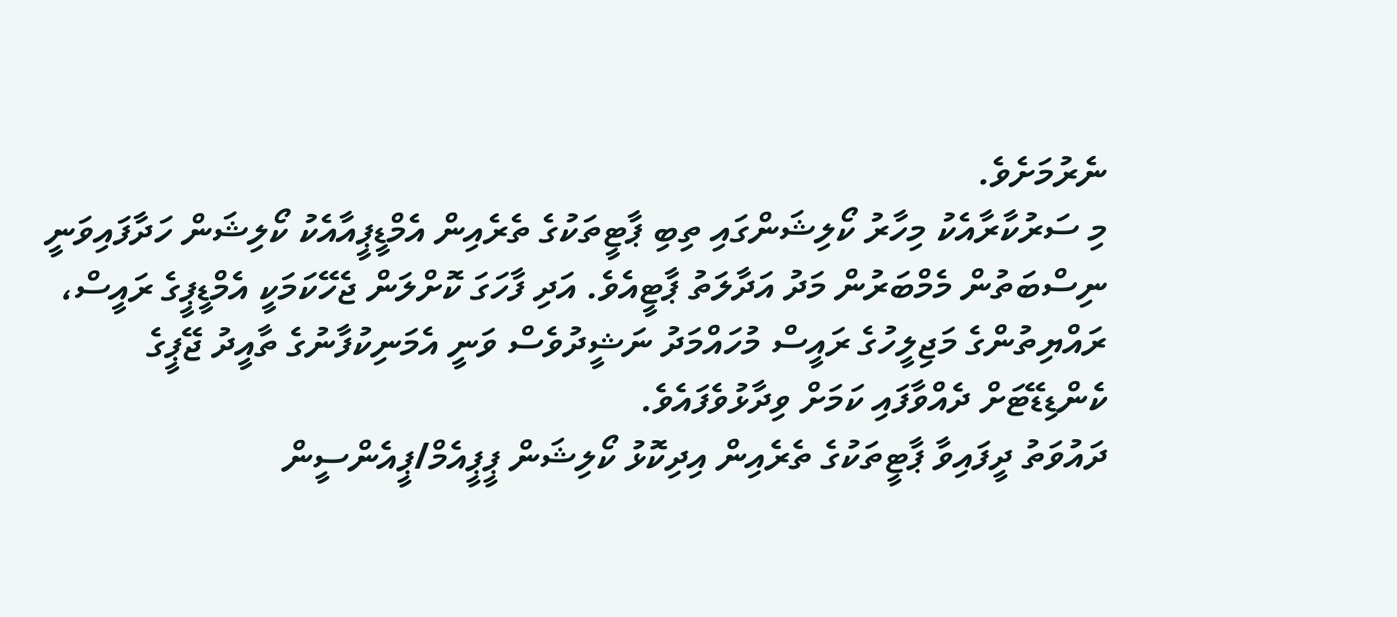ނެރުމަށެވެ.
މި ސަރުކާރާއެކު މިހާރު ކޯލިޝަންގައި ތިބި ޕާޓީތަކުގެ ތެރެއިން އެމްޑީޕީއާއެކު ކޯލިޝަން ހަދާފައިވަނީ ނިސްބަތުން މެމްބަރުން މަދު އަދާލަތު ޕާޓީއެވެ. އަދި ފާހަގަ ކޮށްލަން ޖެހޭކަމަކީ އެމްޑީޕީގެ ރައީސް، ރައްޔިތުންގެ މަޖިލީހުގެ ރައީސް މުހައްމަދު ނަޝީދުވެސް ވަނީ އެމަނިކުފާނުގެ ތާއީދު ޖޭޕީގެ ކެންޑިޑޭޓަށް ދެއްވާފައި ކަމަށް ވިދާޅުވެފައެވެ.
ދައުވަތު ދީފައިވާ ޕާޓީތަކުގެ ތެރެއިން އިދިކޮޅު ކޯލިޝަން ޕީޕީއެމް/ޕީއެންސީން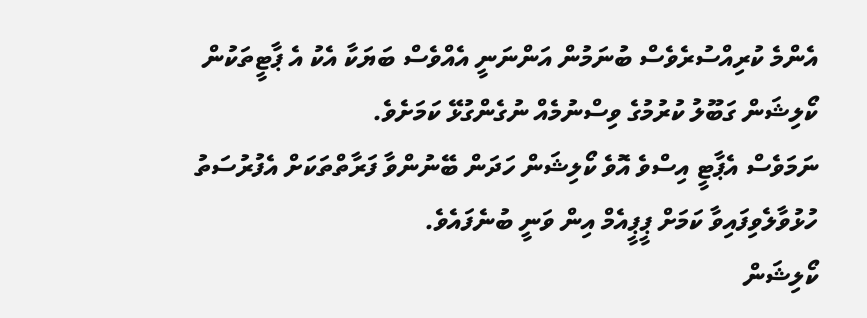އެންމެ ކުރިއްސުރެވެސް ބުނަމުން އަންނަނީ އެއްވެސް ބަޔަކާ އެކު އެ ޕާޓީތަކުން ކޯލިޝަން ގަބޫލު ކުރުމުގެ ވިސްނުމެއް ނުގެންގުޅޭ ކަމަށެވެ.
ނަމަވެސް އެޕާޓީ އިސްވެ އޮވެ ކޯލިޝަން ހަދަން ބޭނުންވާ ފަރާތްތަކަށް އެފުރުސަތު ހުޅުވާލެވިފައިވާ ކަމަށް ޕީޕީއެމް އިން ވަނީ ބުނެފައެވެ.
ކޯލިޝަން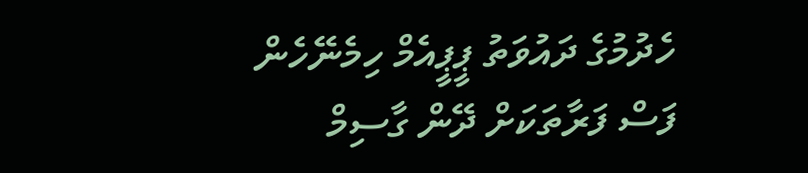ހެދުމުގެ ދައުވަތު ޕީޕީއެމް ހިމެނޭހެން ފަސް ފަރާތަކަށް ދޭން ގާސިމް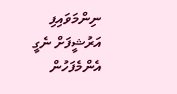ނިންމަވައިފި
އަރުޝީފަށް ނެގީ
އެންމެފަހުން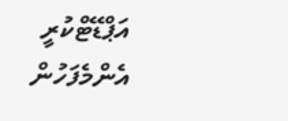އަޕްޑޭޓްކުރީ
އެންމެފަހުން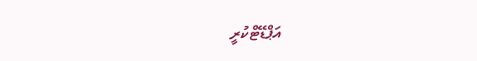އަޕްޑޭޓްކުރީ